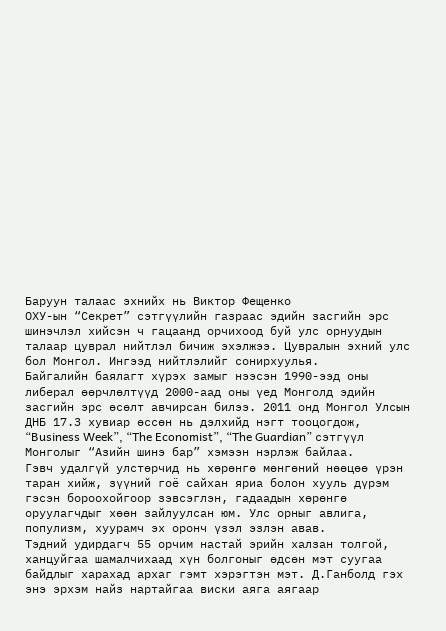Баруун талаас эхнийх нь Виктор Фещенко
ОХУ-ын “Секрет” сэтгүүлийн газраас эдийн засгийн эрс шинэчлэл хийсэн ч гацаанд орчихоод буй улс орнуудын талаар цуврал нийтлэл бичиж эхэлжээ. Цувралын эхний улс бол Монгол. Ингээд нийтлэлийг сонирхуулья.
Байгалийн баялагт хүрэх замыг нээсэн 1990-ээд оны либерал өөрчлөлтүүд 2000-аад оны үед Монголд эдийн засгийн эрс өсөлт авчирсан билээ. 2011 онд Монгол Улсын ДНБ 17.3 хувиар өссөн нь дэлхийд нэгт тооцогдож, “Business Week”, “The Economist”, “The Guardian” сэтгүүл Монголыг “Азийн шинэ бар” хэмээн нэрлэж байлаа.
Гэвч удалгүй улстөрчид нь хөрөнгө мөнгөний нөөцөө үрэн таран хийж, зүүний гоё сайхан яриа болон хууль дүрэм гэсэн бороохойгоор зэвсэглэн, гадаадын хөрөнгө оруулагчдыг хөөн зайлуулсан юм. Улс орныг авлига, популизм, хуурамч эх оронч үзэл эзлэн авав.
Тэдний удирдагч 55 орчим настай эрийн халзан толгой, ханцуйгаа шамалчихаад хүн болгоныг өдсөн мэт суугаа байдлыг харахад архаг гэмт хэрэгтэн мэт. Д.Ганболд гэх энэ эрхэм найз нартайгаа виски аяга аягаар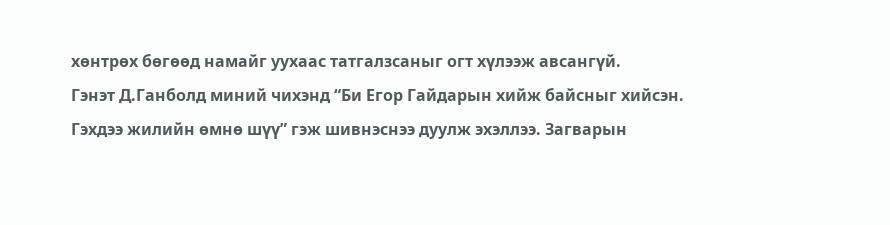хөнтрөх бөгөөд намайг уухаас татгалзсаныг огт хүлээж авсангүй.
Гэнэт Д.Ганболд миний чихэнд “Би Егор Гайдарын хийж байсныг хийсэн. Гэхдээ жилийн өмнө шүү” гэж шивнэснээ дуулж эхэллээ. Загварын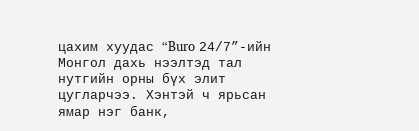цахим хуудас “Buro 24/7”-ийн Монгол дахь нээлтэд тал нутгийн орны бүх элит цугларчээ. Хэнтэй ч ярьсан ямар нэг банк,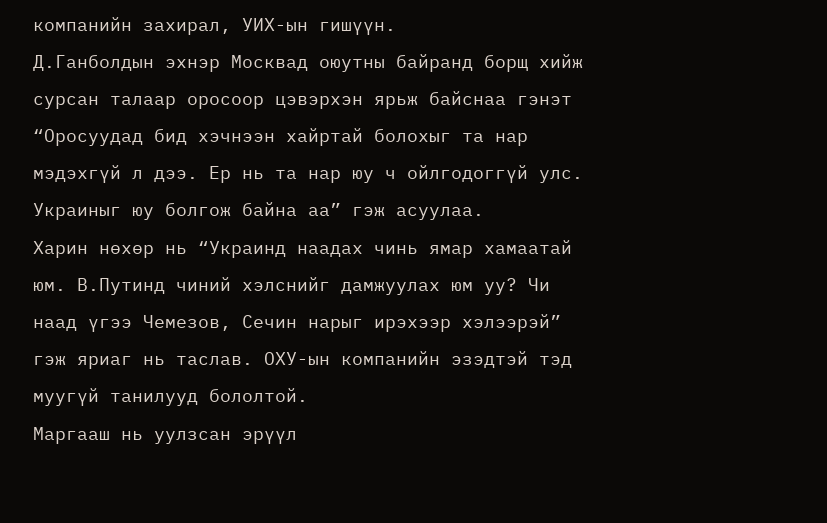компанийн захирал, УИХ-ын гишүүн.
Д.Ганболдын эхнэр Москвад оюутны байранд борщ хийж сурсан талаар оросоор цэвэрхэн ярьж байснаа гэнэт “Оросуудад бид хэчнээн хайртай болохыг та нар мэдэхгүй л дээ. Ер нь та нар юу ч ойлгодоггүй улс. Украиныг юу болгож байна аа” гэж асуулаа.
Харин нөхөр нь “Украинд наадах чинь ямар хамаатай юм. В.Путинд чиний хэлснийг дамжуулах юм уу? Чи наад үгээ Чемезов, Сечин нарыг ирэхээр хэлээрэй” гэж яриаг нь таслав. ОХУ-ын компанийн эзэдтэй тэд муугүй танилууд бололтой.
Маргааш нь уулзсан эрүүл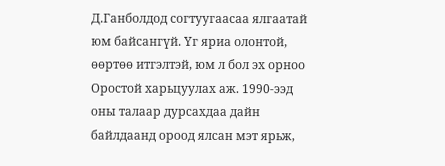Д.Ганболдод согтуугаасаа ялгаатай юм байсангүй. Үг яриа олонтой, өөртөө итгэлтэй, юм л бол эх орноо Оростой харьцуулах аж. 1990-ээд оны талаар дурсахдаа дайн байлдаанд ороод ялсан мэт ярьж,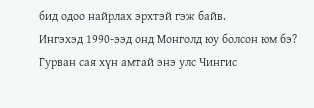бид одоо найрлах эрхтэй гэж байв.
Ингэхэд 1990-ээд онд Монголд юу болсон юм бэ? Гурван сая хүн амтай энэ улс Чингис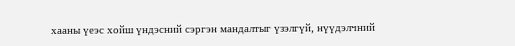хааны үеэс хойш үндэсний сэргэн мандалтыг үзэлгүй, нүүдэлчний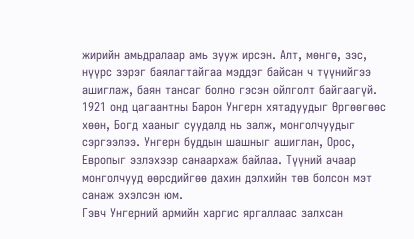жирийн амьдралаар амь зууж ирсэн. Алт, мөнгө, зэс, нүүрс зэрэг баялагтайгаа мэддэг байсан ч түүнийгээ ашиглаж, баян тансаг болно гэсэн ойлголт байгаагүй.
1921 онд цагаантны Барон Унгерн хятадуудыг Өргөөгөөс хөөн, Богд хааныг суудалд нь залж, монголчуудыг сэргээлээ. Унгерн буддын шашныг ашиглан, Орос, Европыг эзлэхээр санаархаж байлаа. Түүний ачаар монголчууд өөрсдийгөө дахин дэлхийн төв болсон мэт санаж эхэлсэн юм.
Гэвч Унгерний армийн харгис яргаллаас залхсан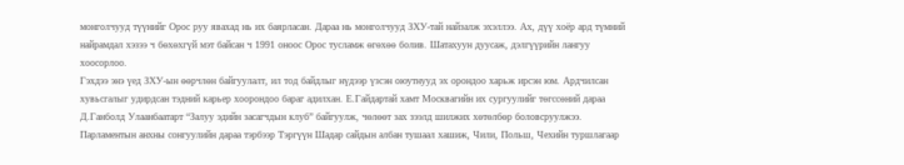монголчууд түүнийг Орос руу явахад нь их баярласан. Дараа нь монголчууд ЗХУ-тай найзалж эхэллээ. Ах, дүү хоёр ард түмний найрамдал хэзээ ч бөхөхгүй мэт байсан ч 1991 оноос Орос тусламж өгөхөө болив. Шатахуун дуусаж, дэлгүүрийн лангуу хоосорлоо.
Гэхдээ энэ үед ЗХУ-ын өөрчлөн байгуулалт, ил тод байдлыг нүдээр үзсэн оюутнууд эх орондоо харьж ирсэн юм. Ардчилсан хувьсгалыг удирдсан тэдний карьер хоорондоо бараг адилхан. Е.Гайдартай хамт Москвагийн их сургуулийг төгссөний дараа Д.Ганболд Улаанбаатарт “Залуу эдийн засагчдын клуб” байгуулж, чөлөөт зах зээлд шилжих хөтөлбөр боловсруулжээ.
Парламентын анхны сонгуулийн дараа тэрбээр Тэргүүн Шадар сайдын албан тушаал хашиж, Чили, Польш, Чехийн туршлагаар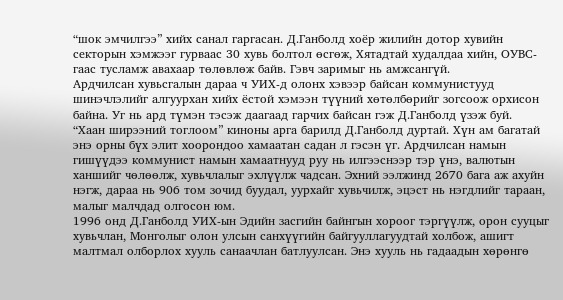“шок эмчилгээ” хийх санал гаргасан. Д.Ганболд хоёр жилийн дотор хувийн секторын хэмжээг гурваас 30 хувь болтол өсгөж, Хятадтай худалдаа хийн, ОУВС-гаас тусламж авахаар төлөвлөж байв. Гэвч заримыг нь амжсангүй.
Ардчилсан хувьсгалын дараа ч УИХ-д олонх хэвээр байсан коммунистууд шинэчлэлийг алгуурхан хийх ёстой хэмээн түүний хөтөлбөрийг зогсоож орхисон байна. Уг нь ард түмэн тэсэж даагаад гарчих байсан гэж Д.Ганболд үзэж буй.
“Хаан ширээний тоглоом” киноны арга барилд Д.Ганболд дуртай. Хүн ам багатай энэ орны бүх элит хоорондоо хамаатан садан л гэсэн үг. Ардчилсан намын гишүүдээ коммунист намын хамаатнууд руу нь илгээснээр тэр үнэ, валютын ханшийг чөлөөлж, хувьчлалыг эхлүүлж чадсан. Эхний ээлжинд 2670 бага аж ахуйн нэгж, дараа нь 906 том зочид буудал, уурхайг хувьчилж, эцэст нь нэгдлийг тараан, малыг малчдад олгосон юм.
1996 онд Д.Ганболд УИХ-ын Эдийн засгийн байнгын хороог тэргүүлж, орон сууцыг хувьчлан, Монголыг олон улсын санхүүгийн байгууллагуудтай холбож, ашигт малтмал олборлох хууль санаачлан батлуулсан. Энэ хууль нь гадаадын хөрөнгө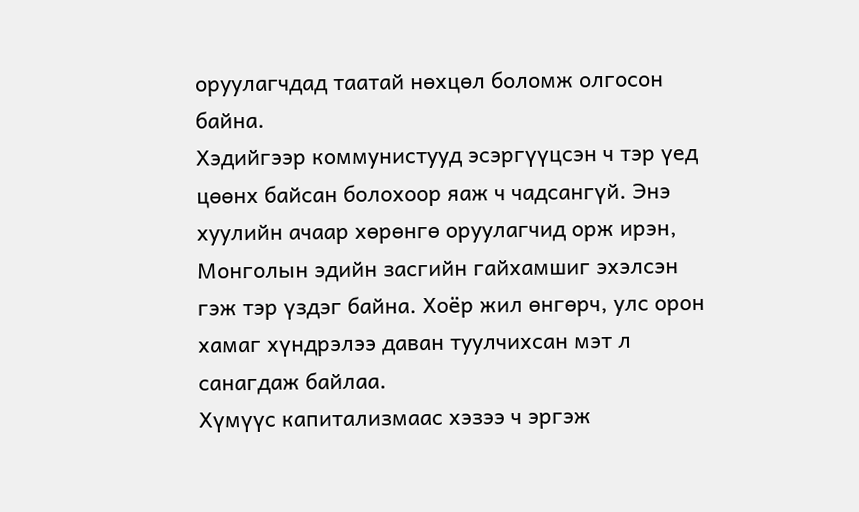оруулагчдад таатай нөхцөл боломж олгосон байна.
Хэдийгээр коммунистууд эсэргүүцсэн ч тэр үед цөөнх байсан болохоор яаж ч чадсангүй. Энэ хуулийн ачаар хөрөнгө оруулагчид орж ирэн, Монголын эдийн засгийн гайхамшиг эхэлсэн гэж тэр үздэг байна. Хоёр жил өнгөрч, улс орон хамаг хүндрэлээ даван туулчихсан мэт л санагдаж байлаа.
Хүмүүс капитализмаас хэзээ ч эргэж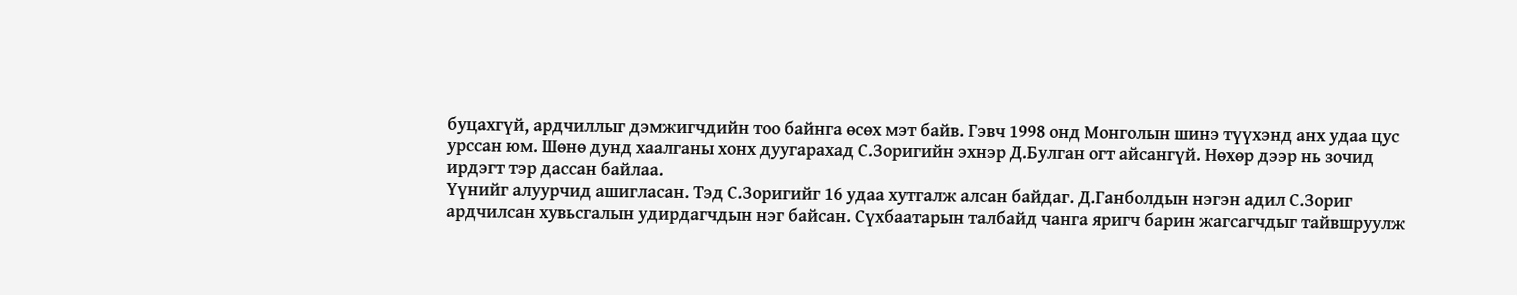буцахгүй, ардчиллыг дэмжигчдийн тоо байнга өсөх мэт байв. Гэвч 1998 онд Монголын шинэ түүхэнд анх удаа цус урссан юм. Шөнө дунд хаалганы хонх дуугарахад С.Зоригийн эхнэр Д.Булган огт айсангүй. Нөхөр дээр нь зочид ирдэгт тэр дассан байлаа.
Үүнийг алуурчид ашигласан. Тэд С.Зоригийг 16 удаа хутгалж алсан байдаг. Д.Ганболдын нэгэн адил С.Зориг ардчилсан хувьсгалын удирдагчдын нэг байсан. Сүхбаатарын талбайд чанга яригч барин жагсагчдыг тайвшруулж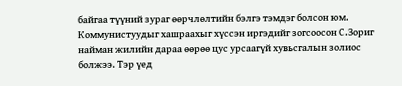байгаа түүний зураг өөрчлөлтийн бэлгэ тэмдэг болсон юм.
Коммунистуудыг хашраахыг хүссэн иргэдийг зогсоосон С.Зориг найман жилийн дараа өөрөө цус урсаагүй хувьсгалын золиос болжээ. Тэр үед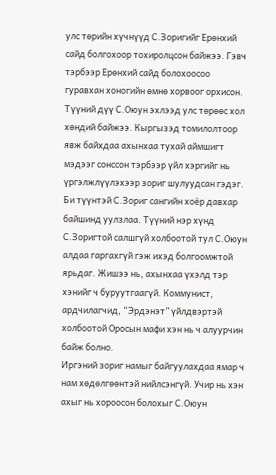улс төрийн хүчнүүд С.Зоригийг Ерөнхий сайд болгохоор тохиролцсон байжээ. Гэвч тэрбээр Ерөнхий сайд болохоосоо гуравхан хоногийн өмнө хорвоог орхисон.
Түүний дүү С.Оюун эхлээд улс төрөөс хол хөндий байжээ. Кыргызэд томилолтоор явж байхдаа ахынхаа тухай аймшигт мэдээг сонссон тэрбээр үйл хэргийг нь үргэлжлүүлэхээр зориг шулуудсан гэдэг.
Би түүнтэй С.Зориг сангийн хоёр давхар байшинд уулзлаа. Түүний нэр хүнд С.Зоригтой салшгүй холбоотой тул С.Оюун алдаа гаргахгүй гэж ихэд болгоомжтой ярьдаг. Жишээ нь, ахынхаа үхэлд тэр хэнийг ч буруутгаагүй. Коммунист, ардчилагчид, “Эрдэнэт” үйлдвэртэй холбоотой Оросын мафи хэн нь ч алуурчин байж болно.
Иргэний зориг намыг байгуулахдаа ямар ч нам хөдөлгөөнтэй нийлсэнгүй. Учир нь хэн ахыг нь хороосон болохыг С.Оюун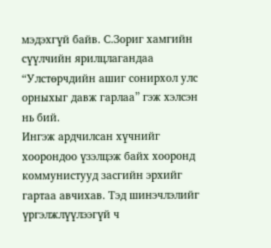мэдэхгүй байв. С.Зориг хамгийн сүүлчийн ярилцлагандаа “Улстөрчдийн ашиг сонирхол улс орныхыг давж гарлаа” гэж хэлсэн нь бий.
Ингэж ардчилсан хүчнийг хоорондоо үзэлцэж байх хооронд коммунистууд засгийн эрхийг гартаа авчихав. Тэд шинэчлэлийг үргэлжлүүлээгүй ч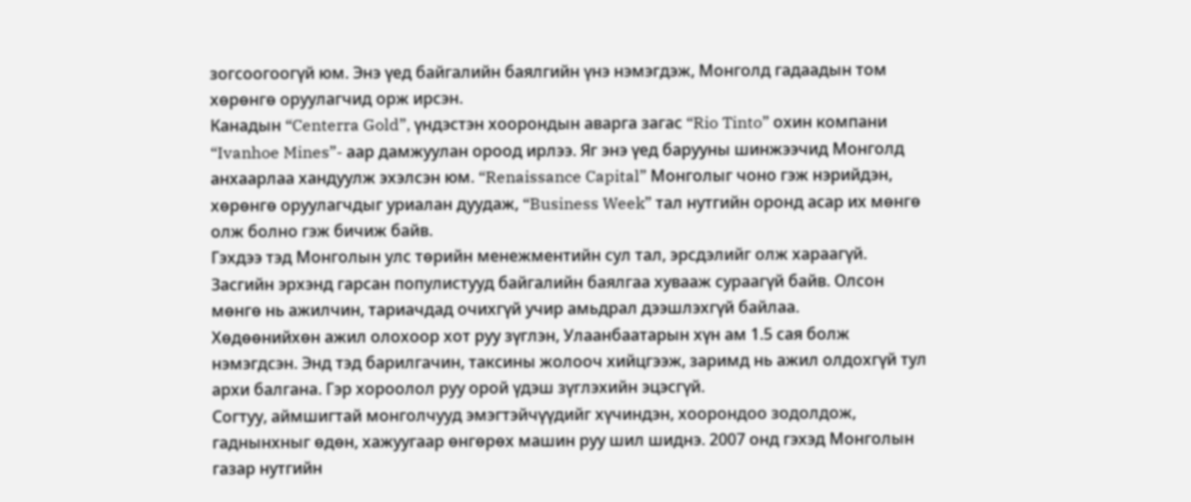зогсоогоогүй юм. Энэ үед байгалийн баялгийн үнэ нэмэгдэж, Монголд гадаадын том хөрөнгө оруулагчид орж ирсэн.
Канадын “Centerra Gold”, үндэстэн хоорондын аварга загас “Rio Tinto” охин компани “Ivanhoe Mines”- аар дамжуулан ороод ирлээ. Яг энэ үед барууны шинжээчид Монголд анхаарлаа хандуулж эхэлсэн юм. “Renaissance Capital” Монголыг чоно гэж нэрийдэн, хөрөнгө оруулагчдыг уриалан дуудаж, “Business Week” тал нутгийн оронд асар их мөнгө олж болно гэж бичиж байв.
Гэхдээ тэд Монголын улс төрийн менежментийн сул тал, эрсдэлийг олж хараагүй. Засгийн эрхэнд гарсан популистууд байгалийн баялгаа хувааж сураагүй байв. Олсон мөнгө нь ажилчин, тариачдад очихгүй учир амьдрал дээшлэхгүй байлаа.
Хөдөөнийхөн ажил олохоор хот руу зүглэн, Улаанбаатарын хүн ам 1.5 сая болж нэмэгдсэн. Энд тэд барилгачин, таксины жолооч хийцгээж, заримд нь ажил олдохгүй тул архи балгана. Гэр хороолол руу орой үдэш зүглэхийн эцэсгүй.
Согтуу, аймшигтай монголчууд эмэгтэйчүүдийг хүчиндэн, хоорондоо зодолдож, гаднынхныг өдөн, хажуугаар өнгөрөх машин руу шил шиднэ. 2007 онд гэхэд Монголын газар нутгийн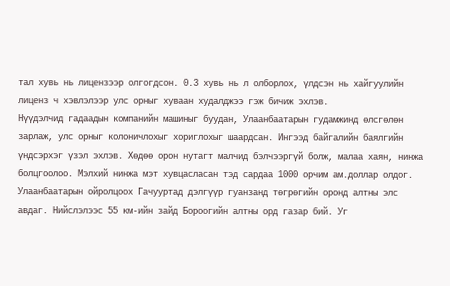тал хувь нь лицензээр олгогдсон. 0.3 хувь нь л олборлох, үлдсэн нь хайгуулийн лиценз ч хэвлэлээр улс орныг хуваан худалджээ гэж бичиж эхлэв.
Нүүдэлчид гадаадын компанийн машиныг буудан, Улаанбаатарын гудамжинд өлсгөлөн зарлаж, улс орныг колоничлохыг хориглохыг шаардсан. Ингээд байгалийн баялгийн үндсэрхэг үзэл эхлэв. Хөдөө орон нутагт малчид бэлчээргүй болж, малаа хаян, нинжа болцгоолоо. Мэлхий нинжа мэт хувцасласан тэд сардаа 1000 орчим ам.доллар олдог.
Улаанбаатарын ойролцоох Гачууртад дэлгүүр гуанзанд төгрөгийн оронд алтны элс авдаг. Нийслэлээс 55 км-ийн зайд Бороогийн алтны орд газар бий. Уг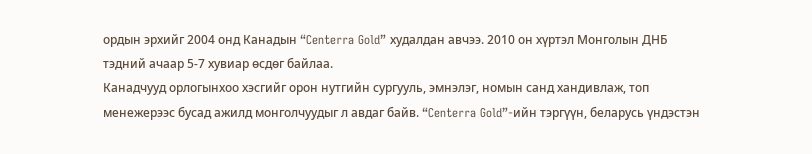ордын эрхийг 2004 онд Канадын “Centerra Gold” худалдан авчээ. 2010 он хүртэл Монголын ДНБ тэдний ачаар 5-7 хувиар өсдөг байлаа.
Канадчууд орлогынхоо хэсгийг орон нутгийн сургууль, эмнэлэг, номын санд хандивлаж, топ менежерээс бусад ажилд монголчуудыг л авдаг байв. “Centerra Gold”-ийн тэргүүн, беларусь үндэстэн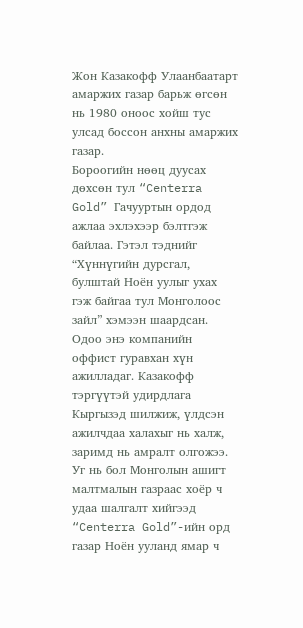Жон Казакофф Улаанбаатарт амаржих газар барьж өгсөн нь 1980 оноос хойш тус улсад боссон анхны амаржих газар.
Бороогийн нөөц дуусах дөхсөн тул “Centerra Gold” Гачууртын ордод ажлаа эхлэхээр бэлтгэж байлаа. Гэтэл тэднийг “Хүннүгийн дурсгал, булштай Ноён уулыг ухах гэж байгаа тул Монголоос зайл” хэмээн шаардсан. Одоо энэ компанийн оффист гуравхан хүн ажилладаг. Казакофф тэргүүтэй удирдлага Кыргызэд шилжиж, үлдсэн ажилчдаа халахыг нь халж, заримд нь амралт олгожээ.
Уг нь бол Монголын ашигт малтмалын газраас хоёр ч удаа шалгалт хийгээд “Centerra Gold”-ийн орд газар Ноён ууланд ямар ч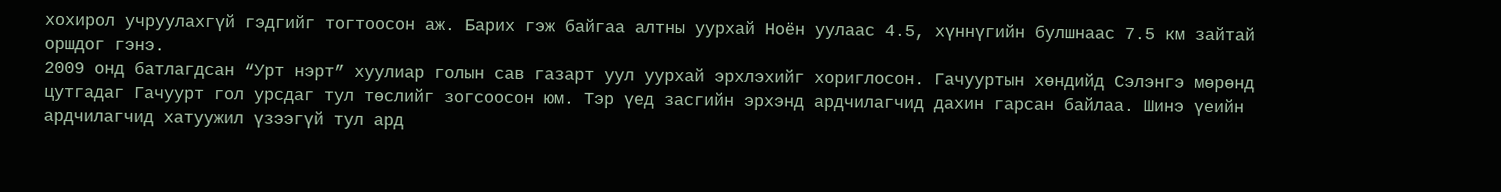хохирол учруулахгүй гэдгийг тогтоосон аж. Барих гэж байгаа алтны уурхай Ноён уулаас 4.5, хүннүгийн булшнаас 7.5 км зайтай оршдог гэнэ.
2009 онд батлагдсан “Урт нэрт” хуулиар голын сав газарт уул уурхай эрхлэхийг хориглосон. Гачууртын хөндийд Сэлэнгэ мөрөнд цутгадаг Гачуурт гол урсдаг тул төслийг зогсоосон юм. Тэр үед засгийн эрхэнд ардчилагчид дахин гарсан байлаа. Шинэ үеийн ардчилагчид хатуужил үзээгүй тул ард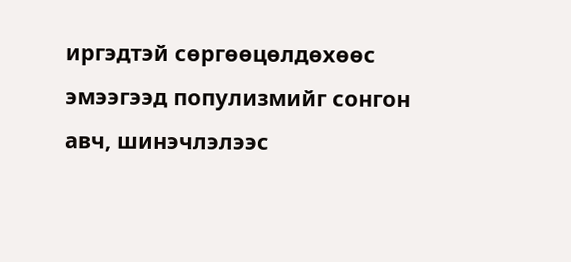иргэдтэй сөргөөцөлдөхөөс эмээгээд популизмийг сонгон авч, шинэчлэлээс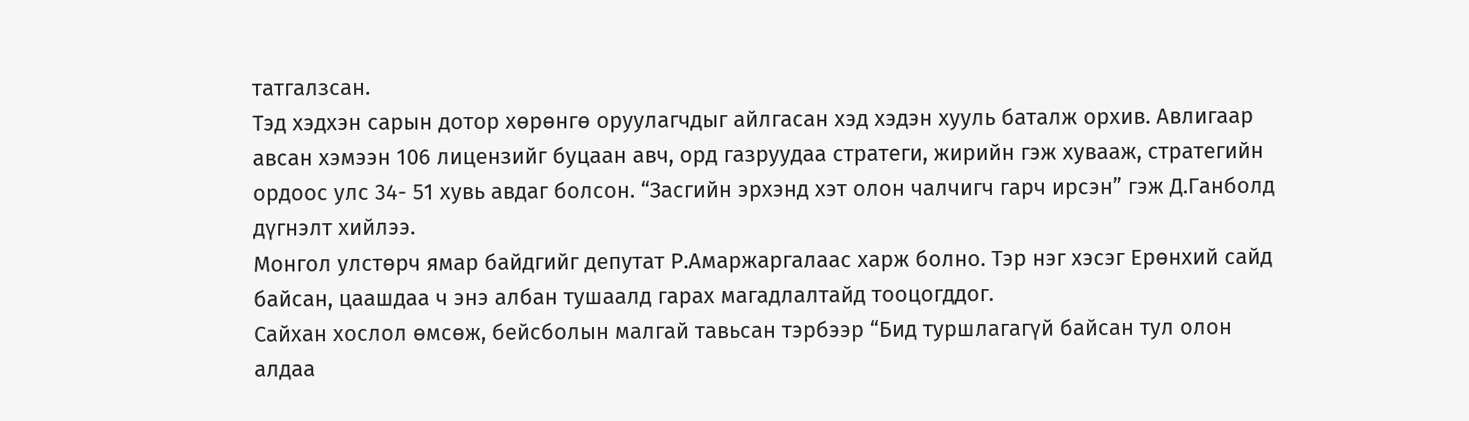татгалзсан.
Тэд хэдхэн сарын дотор хөрөнгө оруулагчдыг айлгасан хэд хэдэн хууль баталж орхив. Авлигаар авсан хэмээн 106 лицензийг буцаан авч, орд газруудаа стратеги, жирийн гэж хувааж, стратегийн ордоос улс 34- 51 хувь авдаг болсон. “Засгийн эрхэнд хэт олон чалчигч гарч ирсэн” гэж Д.Ганболд дүгнэлт хийлээ.
Монгол улстөрч ямар байдгийг депутат Р.Амаржаргалаас харж болно. Тэр нэг хэсэг Ерөнхий сайд байсан, цаашдаа ч энэ албан тушаалд гарах магадлалтайд тооцогддог.
Сайхан хослол өмсөж, бейсболын малгай тавьсан тэрбээр “Бид туршлагагүй байсан тул олон алдаа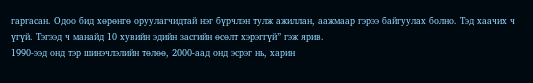гаргасан. Одоо бид хөрөнгө оруулагчидтай нэг бүрчлэн тулж ажиллан, аажмаар гэрээ байгуулах болно. Тэд хаачих ч үгүй. Тэгээд ч манайд 10 хувийн эдийн засгийн өсөлт хэрэггүй” гэж ярив.
1990-ээд онд тэр шинэчлэлийн төлөө, 2000-аад онд эсрэг нь, харин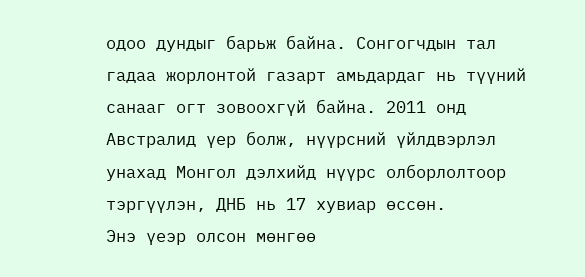одоо дундыг барьж байна. Сонгогчдын тал гадаа жорлонтой газарт амьдардаг нь түүний санааг огт зовоохгүй байна. 2011 онд Австралид үер болж, нүүрсний үйлдвэрлэл унахад Монгол дэлхийд нүүрс олборлолтоор тэргүүлэн, ДНБ нь 17 хувиар өссөн.
Энэ үеэр олсон мөнгөө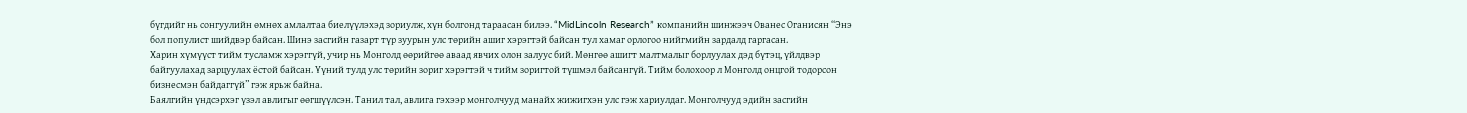бүгдийг нь сонгуулийн өмнөх амлалтаа биелүүлэхэд зориулж, хүн болгонд тараасан билээ. “MidLincoln Research” компанийн шинжээч Ованес Оганисян “Энэ бол популист шийдвэр байсан. Шинэ засгийн газарт түр зуурын улс төрийн ашиг хэрэгтэй байсан тул хамаг орлогоо нийгмийн зардалд гаргасан.
Харин хүмүүст тийм тусламж хэрэггүй, учир нь Монголд өөрийгөө аваад явчих олон залуус бий. Мөнгөө ашигт малтмалыг борлуулах дэд бүтэц, үйлдвэр байгуулахад зарцуулах ёстой байсан. Үүний тулд улс төрийн зориг хэрэгтэй ч тийм зоригтой түшмэл байсангүй. Тийм болохоор л Монголд онцгой тодорсон бизнесмэн байдаггүй” гэж ярьж байна.
Баялгийн үндсэрхэг үзэл авлигыг өөгшүүлсэн. Танил тал, авлига гэхээр монголчууд манайх жижигхэн улс гэж хариулдаг. Монголчууд эдийн засгийн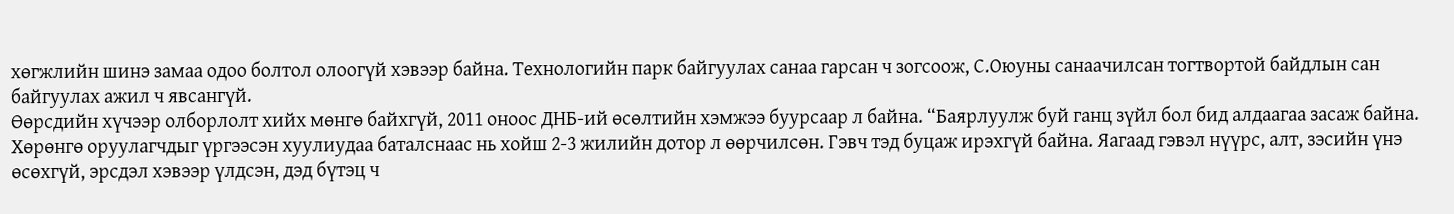хөгжлийн шинэ замаа одоо болтол олоогүй хэвээр байна. Технологийн парк байгуулах санаа гарсан ч зогсоож, С.Оюуны санаачилсан тогтвортой байдлын сан байгуулах ажил ч явсангүй.
Өөрсдийн хүчээр олборлолт хийх мөнгө байхгүй, 2011 оноос ДНБ-ий өсөлтийн хэмжээ буурсаар л байна. “Баярлуулж буй ганц зүйл бол бид алдаагаа засаж байна. Хөрөнгө оруулагчдыг үргээсэн хуулиудаа баталснаас нь хойш 2-3 жилийн дотор л өөрчилсөн. Гэвч тэд буцаж ирэхгүй байна. Яагаад гэвэл нүүрс, алт, зэсийн үнэ өсөхгүй, эрсдэл хэвээр үлдсэн, дэд бүтэц ч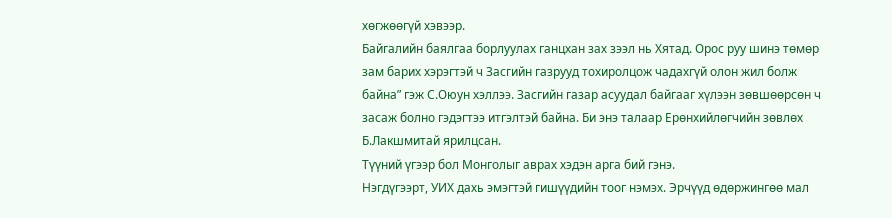хөгжөөгүй хэвээр.
Байгалийн баялгаа борлуулах ганцхан зах зээл нь Хятад. Орос руу шинэ төмөр зам барих хэрэгтэй ч Засгийн газрууд тохиролцож чадахгүй олон жил болж байна” гэж С.Оюун хэллээ. Засгийн газар асуудал байгааг хүлээн зөвшөөрсөн ч засаж болно гэдэгтээ итгэлтэй байна. Би энэ талаар Ерөнхийлөгчийн зөвлөх Б.Лакшмитай ярилцсан.
Түүний үгээр бол Монголыг аврах хэдэн арга бий гэнэ.
Нэгдүгээрт, УИХ дахь эмэгтэй гишүүдийн тоог нэмэх. Эрчүүд өдөржингөө мал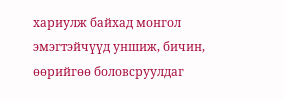хариулж байхад монгол эмэгтэйчүүд уншиж, бичин, өөрийгөө боловсруулдаг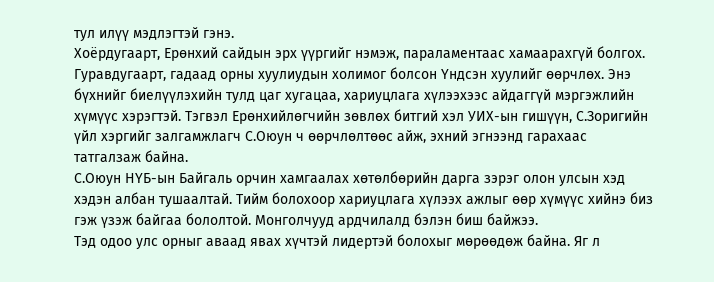тул илүү мэдлэгтэй гэнэ.
Хоёрдугаарт, Ерөнхий сайдын эрх үүргийг нэмэж, параламентаас хамаарахгүй болгох.
Гуравдугаарт, гадаад орны хуулиудын холимог болсон Үндсэн хуулийг өөрчлөх. Энэ бүхнийг биелүүлэхийн тулд цаг хугацаа, хариуцлага хүлээхээс айдаггүй мэргэжлийн хүмүүс хэрэгтэй. Тэгвэл Ерөнхийлөгчийн зөвлөх битгий хэл УИХ-ын гишүүн, С.Зоригийн үйл хэргийг залгамжлагч С.Оюун ч өөрчлөлтөөс айж, эхний эгнээнд гарахаас татгалзаж байна.
С.Оюун НҮБ-ын Байгаль орчин хамгаалах хөтөлбөрийн дарга зэрэг олон улсын хэд хэдэн албан тушаалтай. Тийм болохоор хариуцлага хүлээх ажлыг өөр хүмүүс хийнэ биз гэж үзэж байгаа бололтой. Монголчууд ардчилалд бэлэн биш байжээ.
Тэд одоо улс орныг аваад явах хүчтэй лидертэй болохыг мөрөөдөж байна. Яг л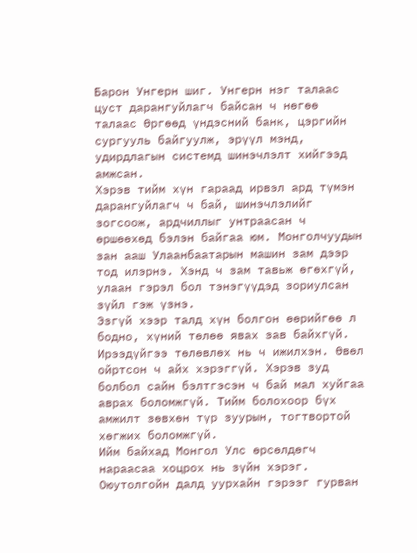Барон Унгерн шиг. Унгерн нэг талаас цуст дарангуйлагч байсан ч нөгөө талаас Өргөөд үндэсний банк, цэргийн сургууль байгуулж, эрүүл мэнд, удирдлагын системд шинэчлэлт хийгээд амжсан.
Хэрэв тийм хүн гараад ирвэл ард түмэн дарангуйлагч ч бай, шинэчлэлийг зогсоож, ардчиллыг унтраасан ч өршөөхөд бэлэн байгаа юм. Монголчуудын зан ааш Улаанбаатарын машин зам дээр тод илэрнэ. Хэнд ч зам тавьж өгөхгүй, улаан гэрэл бол тэнэгүүдэд зориулсан зүйл гэж үзнэ.
Эзгүй хээр талд хүн болгон өөрийгөө л бодно, хүний төлөө явах зав байхгүй. Ирээдүйгээ төлөвлөх нь ч ижилхэн. Өвөл ойртсон ч айх хэрэггүй. Хэрэв зуд болбол сайн бэлтгэсэн ч бай мал хуйгаа аврах боломжгүй. Тийм болохоор бүх амжилт зөвхөн түр зуурын, тогтвортой хөгжих боломжгүй.
Ийм байхад Монгол Улс өрсөлдөгч нараасаа хоцрох нь зүйн хэрэг. Оюутолгойн далд уурхайн гэрээг гурван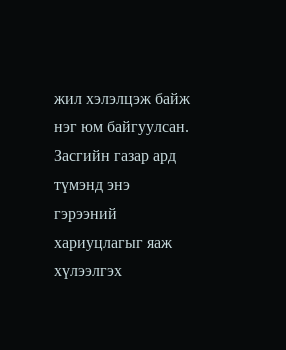жил хэлэлцэж байж нэг юм байгуулсан. Засгийн газар ард түмэнд энэ гэрээний хариуцлагыг яаж хүлээлгэх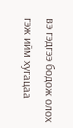вэ гэдгээ бодож олох гэж ийм хугацаа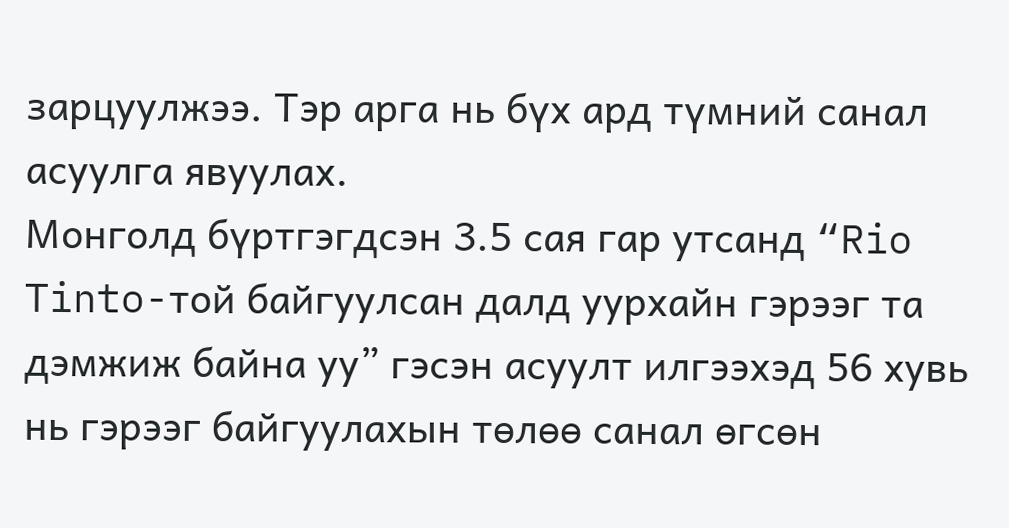зарцуулжээ. Тэр арга нь бүх ард түмний санал асуулга явуулах.
Монголд бүртгэгдсэн 3.5 сая гар утсанд “Rio Tinto-той байгуулсан далд уурхайн гэрээг та дэмжиж байна уу” гэсэн асуулт илгээхэд 56 хувь нь гэрээг байгуулахын төлөө санал өгсөн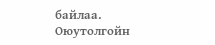байлаа. Оюутолгойн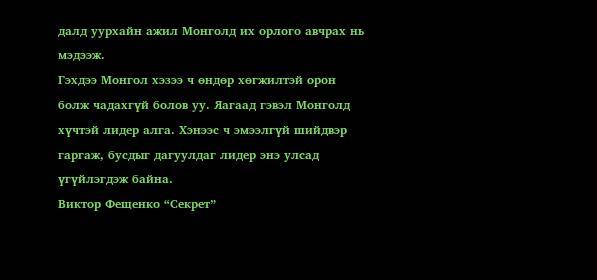далд уурхайн ажил Монголд их орлого авчрах нь мэдээж.
Гэхдээ Монгол хэзээ ч өндөр хөгжилтэй орон болж чадахгүй болов уу. Яагаад гэвэл Монголд хүчтэй лидер алга. Хэнээс ч эмээлгүй шийдвэр гаргаж, бусдыг дагуулдаг лидер энэ улсад үгүйлэгдэж байна.
Виктор Фещенко “Секрет”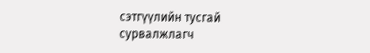сэтгүүлийн тусгай сурвалжлагч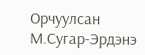Орчуулсан М.Сугар-Эрдэнэ